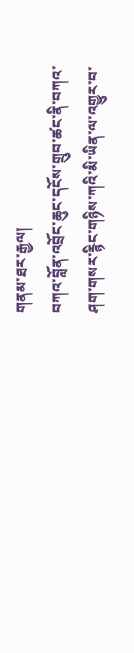གནམ་ཐར་རྒྱལ།
བཀའ་བློན་འབྲོང་ཆུང་དངོས་གྲུབ་ཚང་ནི་བཀའ་ཤག་གསར་རྙིང་གཉིས་ཀའི་མི་ཡིན་ལ་འགྱུར་བ་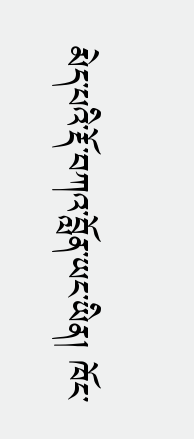མེད་པའི་རྡོ་བཀའ་བློན་ཡང་ཡིན། ཁོང་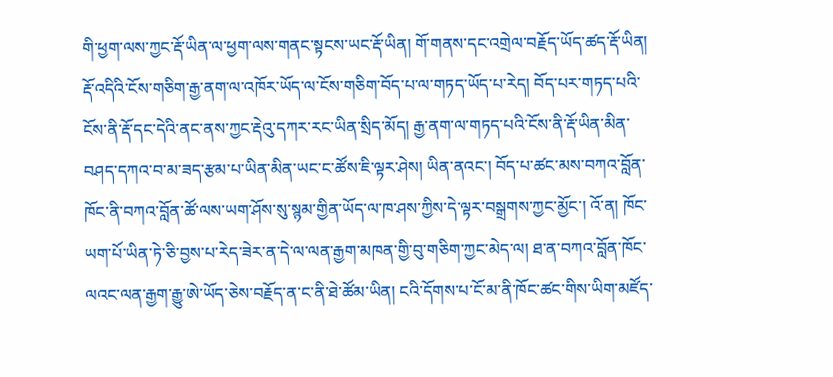གི་ཕྱག་ལས་ཀྱང་རྡོ་ཡིན་ལ་ཕྱག་ལས་གནང་སྟངས་ཡང་རྡོ་ཡིན། གོ་གནས་དང་འགྲེལ་བརྗོད་ཡོད་ཚད་རྡོ་ཡིན། རྡོ་འདིའི་ངོས་གཅིག་རྒྱ་ནག་ལ་འཁོར་ཡོད་ལ་ངོས་གཅིག་བོད་པ་ལ་གཏད་ཡོད་པ་རེད། བོད་པར་གཏད་པའི་ངོས་ནི་རྡོ་དང་དེའི་ནང་ནས་ཀྱང་རྡེའུ་དཀར་རང་ཡིན་སྲིད་མོད། རྒྱ་ནག་ལ་གཏད་པའི་ངོས་ནི་རྡོ་ཡིན་མིན་བཤད་དཀའ་བ་མ་ཟད་རྩམ་པ་ཡིན་མིན་ཡང་ང་ཚོས་ཇི་ལྟར་ཤེས། ཡིན་ནའང་། བོད་པ་ཚང་མས་བཀའ་བློན་ཁོང་ནི་བཀའ་བློན་ཚོ་ལས་ཡག་ཤོས་སུ་སྙམ་གྱིན་ཡོད་ལ་ཁ་ཤས་ཀྱིས་དེ་ལྟར་བསྒྲགས་ཀྱང་མྱོང་། འོ་ན། ཁོང་ཡག་པོ་ཡིན་ཏེ་ཅི་བྱས་པ་རེད་ཟེར་ན་དེ་ལ་ལན་རྒྱག་མཁན་གྱི་བུ་གཅིག་ཀྱང་མེད་ལ། ཐ་ན་བཀའ་བློན་ཁོང་ལའང་ལན་རྒྱག་རྒྱུ་ཨེ་ཡོད་ཅེས་བརྗོད་ན་ང་ནི་ཐེ་ཚོམ་ཡིན། ངའི་དོགས་པ་ངོ་མ་ནི་ཁོང་ཚང་གིས་ཡིག་མཛོད་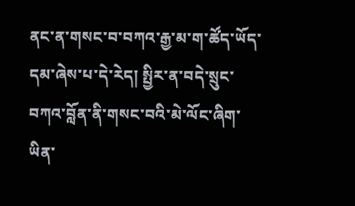ནང་ན་གསང་བ་བཀའ་རྒྱ་མ་ག་ཚོད་ཡོད་དམ་ཞེས་པ་དེ་རེད། སྤྱིར་ན་བདེ་སྲུང་བཀའ་བློན་ནི་གསང་བའི་མེ་ལོང་ཞིག་ཡིན་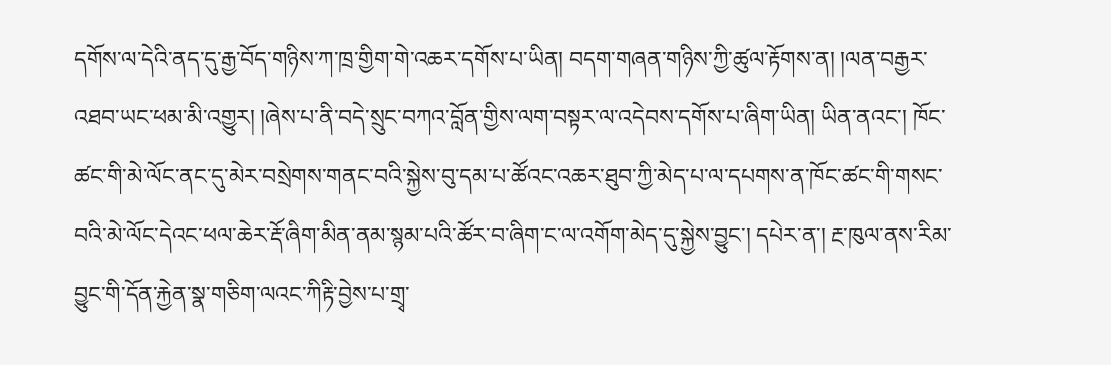དགོས་ལ་དེའི་ནད་དུ་རྒྱ་བོད་གཉིས་ཀ་ཁྲ་གྱིག་གེ་འཆར་དགོས་པ་ཡིན། བདག་གཞན་གཉིས་ཀྱི་ཚུལ་རྟོགས་ན། །ལན་བརྒྱར་འཐབ་ཡང་ཕམ་མི་འགྱུར། །ཞེས་པ་ནི་བདེ་སྲུང་བཀའ་བློན་གྱིས་ལག་བསྟར་ལ་འདེབས་དགོས་པ་ཞིག་ཡིན། ཡིན་ནའང་། ཁོང་ཚང་གི་མེ་ལོང་ནང་དུ་མེར་བསྲེགས་གནང་བའི་སྐྱེས་བུ་དམ་པ་ཚོའང་འཆར་ཐུབ་ཀྱི་མེད་པ་ལ་དཔགས་ན་ཁོང་ཚང་གི་གསང་བའི་མེ་ལོང་དེའང་ཕལ་ཆེར་རྡོ་ཞིག་མིན་ནམ་སྙམ་པའི་ཚོར་བ་ཞིག་ང་ལ་འགོག་མེད་དུ་སྐྱེས་བྱུང་། དཔེར་ན་། རྔ་ཁུལ་ནས་རིམ་བྱུང་གི་དོན་རྐྱེན་སྣ་གཅིག་ལའང་ཀིརྟི་བྱེས་པ་གྲྭ་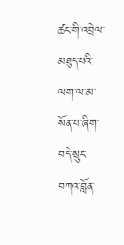ཚང་གི་འབྲེལ་མཐུད་པའི་ལག་ལ་མ་སོན་པ་ཞིག་བདེ་སྲུང་བཀའ་བློན་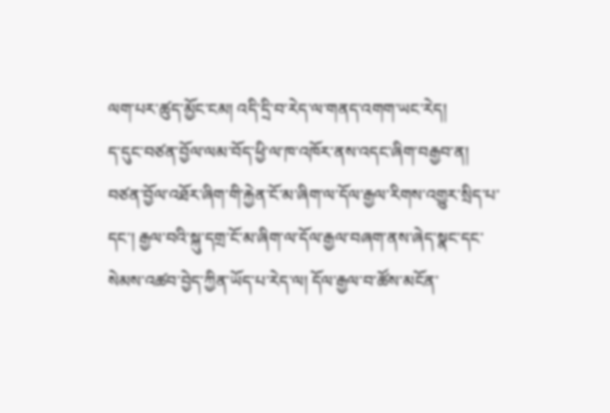ལག་པར་ཚུད་མྱོང་ངམ། འདི་དྲི་བ་རེད་ལ་གནད་འགག་ཡང་རེད།
ད་དུང་བཙན་བྱོལ་ལམ་བོད་ཕྱི་ལ་ཁ་འཁོར་ནས་འདང་ཞིག་བརྒྱབ་ན། བཙན་བྱོལ་འཐོར་ཞིག་གི་རྐྱེན་ངོ་མ་ཞིག་ལ་དོལ་རྒྱལ་རིགས་འགྱུར་སྲིད་པ་དང་། རྒྱལ་བའི་སྐུ་དགྲ་ངོ་མ་ཞིག་ལ་དོལ་རྒྱལ་བཞག་ནས་ཞེད་སྣང་དང་སེམས་འཚབ་བྱེད་ཀྱིན་ཡོད་པ་རེད་ལ། དོལ་རྒྱལ་བ་ཚོས་མངོན་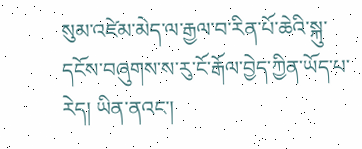སུམ་འཛེམ་མེད་ལ་རྒྱལ་བ་རིན་པོ་ཆེའི་སྐུ་དངོས་བཞུགས་ས་རུ་ངོ་རྒོལ་བྱེད་ཀྱིན་ཡོད་པ་རེད། ཡིན་ནའང་།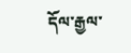དོལ་རྒྱལ་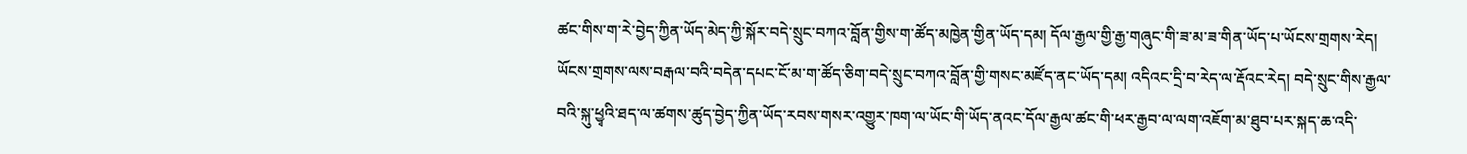ཚང་གིས་ག་རེ་བྱེད་ཀྱིན་ཡོད་མེད་ཀྱི་སྐོར་བདེ་སྲུང་བཀའ་བློན་གྱིས་ག་ཚོད་མཁྱེན་གྱིན་ཡོད་དམ། དོལ་རྒྱལ་གྱི་རྒྱ་གཞུང་གི་ཟ་མ་ཟ་གིན་ཡོད་པ་ཡོངས་གྲགས་རེད། ཡོངས་གྲགས་ལས་བརྒལ་བའི་བདེན་དཔང་ངོ་མ་ག་ཚོད་ཅིག་བདེ་སྲུང་བཀའ་བློན་གྱི་གསང་མཛོད་ནང་ཡོད་དམ། འདིའང་དྲི་བ་རེད་ལ་རྡོའང་རེད། བདེ་སྲུང་གིས་རྒྱལ་བའི་སྐུ་ཕྱྭའི་ཐད་ལ་ཚགས་ཚུད་བྱེད་ཀྱིན་ཡོད་རབས་གསར་འགྱུར་ཁག་ལ་ཡོང་གི་ཡོད་ནའང་དོལ་རྒྱལ་ཚང་གི་ཕར་རྒྱབ་ལ་ལག་འཇོག་མ་ཐུབ་པར་སྐད་ཆ་འདི་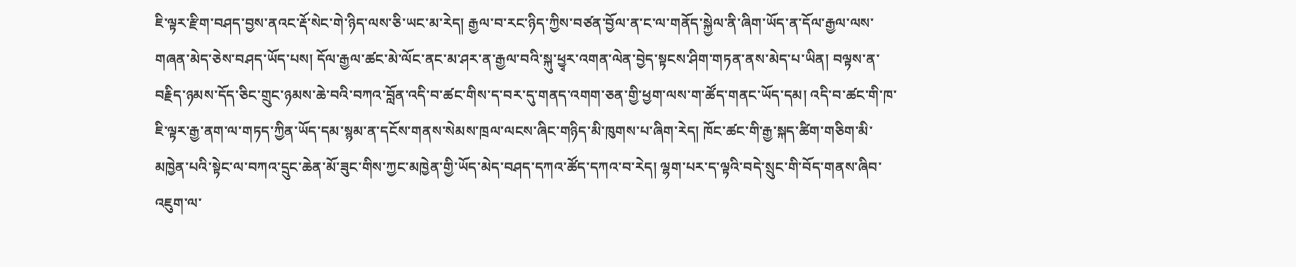ཇི་ལྟར་རྫིག་བཤད་བྱས་ནའང་རྡོ་སེང་གེ་ཉིད་ལས་ཅི་ཡང་མ་རེད། རྒྱལ་བ་རང་ཉིད་ཀྱིས་བཙན་བྱོལ་ན་ང་ལ་གནོད་སྐྱེལ་ནི་ཞིག་ཡོད་ན་དོལ་རྒྱལ་ལས་གཞན་མེད་ཅེས་བཤད་ཡོད་པས། དོལ་རྒྱལ་ཚང་མེ་ལོང་ནང་མ་ཤར་ན་རྒྱལ་བའི་སྐུ་ཕྱྭར་འགན་ལེན་བྱེད་སྟངས་ཤིག་གཏན་ནས་མེད་པ་ཡིན། བལྟས་ན་བརྗིད་ཉམས་དོད་ཅིང་གྲུང་ཉམས་ཆེ་བའི་བཀའ་བློན་འདི་བ་ཚང་གིས་ད་བར་དུ་གནད་འགག་ཅན་གྱི་ཕྱག་ལས་ག་ཚོད་གནང་ཡོད་དམ། འདི་བ་ཚང་གི་ཁ་ཇི་ལྟར་རྒྱ་ནག་ལ་གཏད་ཀྱིན་ཡོད་དམ་སྙམ་ན་དངོས་གནས་སེམས་ཁྲལ་ལངས་ཞིང་གཉིད་མི་ཁུགས་པ་ཞིག་རེད། ཁོང་ཚང་གི་རྒྱ་སྐད་ཚིག་གཅིག་མི་མཁྱེན་པའི་སྟེང་ལ་བཀའ་དྲུང་ཆེན་མོ་ཟུང་གིས་ཀྱང་མཁྱེན་གྱི་ཡོད་མེད་བཤད་དཀའ་ཚོད་དཀའ་བ་རེད། ལྷག་པར་ད་ལྟའི་བདེ་སྲུང་གི་བོད་གནས་ཞིབ་འཇུག་ལ་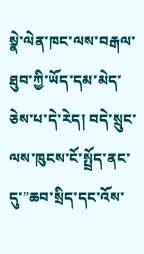སྣེ་ལེན་ཁང་ལས་བརྒལ་ཐུབ་ཀྱི་ཡོད་དམ་མེད་ཅེས་པ་དེ་རེད། བདེ་སྲུང་ལས་ཁུངས་ངོ་སྤྲོད་ནང་དུ་”ཆབ་སྲིད་དང་འོས་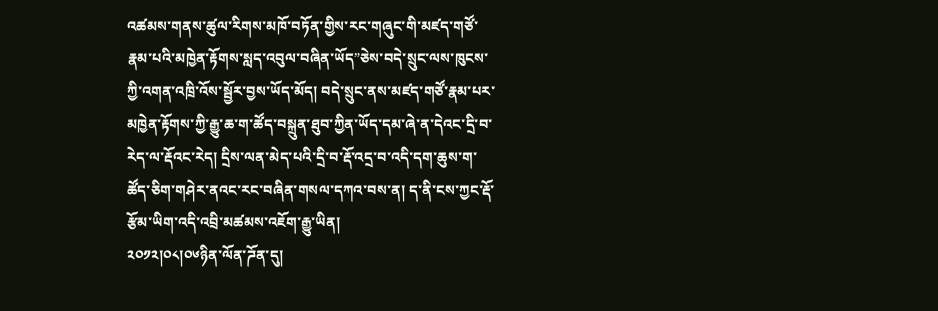འཚམས་གནས་ཚུལ་རིགས་མཁོ་བཏོན་གྱིས་རང་གཞུང་གི་མཛད་གཙོ་རྣམ་པའི་མཁྱེན་རྟོགས་སླད་འབུལ་བཞིན་ཡོད”ཅེས་བདེ་སྲུང་ལས་ཁུངས་ཀྱི་འགན་འཁྲི་འོས་སྦྱོར་བྱས་ཡོད་མོད། བདེ་སྲུང་ནས་མཛད་གཙོ་རྣམ་པར་མཁྱེན་རྟོགས་ཀྱི་རྒྱུ་ཆ་ག་ཚོད་བསྐྲུན་ཐུབ་ཀྱིན་ཡོད་དམ་ཞེ་ན་དེའང་དྲི་བ་རེད་ལ་རྡོའང་རེད། དྲིས་ལན་མེད་པའི་དྲི་བ་རྡོ་འདྲ་བ་འདི་དག་ཆུས་ག་ཚོད་ཅིག་གཤེར་ནའང་རང་བཞིན་གསལ་དཀའ་བས་ན། ད་ནི་ངས་ཀྱང་རྡོ་རྩོམ་ཡིག་འདི་འབྲི་མཚམས་འཇོག་རྒྱུ་ཡིན།
༢༠༡༢།༠༨།༠༦ཉིན་ལོན་ཌོན་དུ།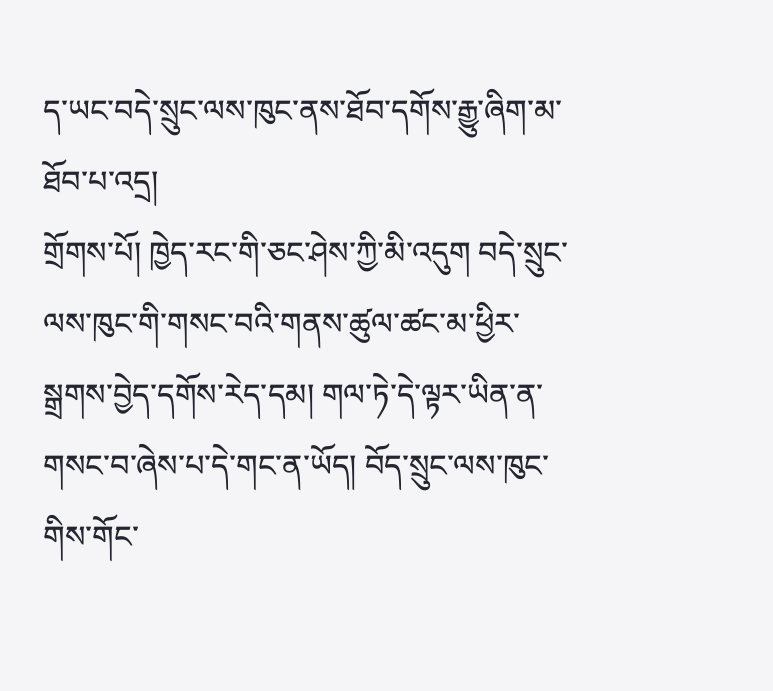ད་ཡང་བདེ་སྲུང་ལས་ཁུང་ནས་ཐོབ་དགོས་རྒྱུ་ཞིག་མ་ཐོབ་པ་འདྲ།
གྲོགས་པོ། ཁྱེད་རང་གི་ཅང་ཤེས་ཀྱི་མི་འདུག བདེ་སྲུང་ལས་ཁུང་གི་གསང་བའི་གནས་ཚུལ་ཚང་མ་ཕྱིར་སྒྲགས་བྱེད་དགོས་རེད་དམ། གལ་ཏེ་དེ་ལྟར་ཡིན་ན་གསང་བ་ཞེས་པ་དེ་གང་ན་ཡོད། བོད་སྲུང་ལས་ཁུང་གིས་གོང་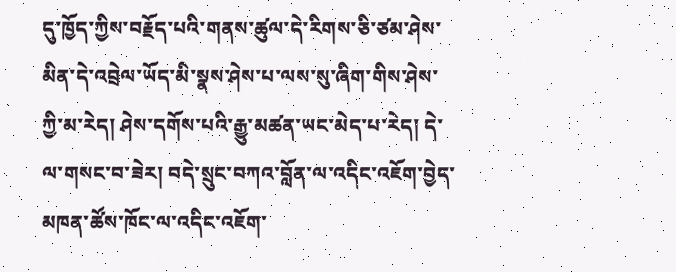དུ་ཁྱོད་ཀྱིས་བརྗོད་པའི་གནས་ཚུལ་དེ་རིགས་ཅི་ཙམ་ཤེས་མིན་དེ་འབྲེལ་ཡོད་མི་སྣས་ཤེས་པ་ལས་སུ་ཞིག་གིས་ཤེས་ཀྱི་མ་རེད། ཤེས་དགོས་པའི་རྒྱུ་མཚན་ཡང་མེད་པ་རེད། དེ་ལ་གསང་བ་ཟེར། བདེ་སྲུང་བཀའ་བློན་ལ་འདིང་འཇོག་བྱེད་མཁན་ཚོས་ཁོང་ལ་འདིང་འཇོག་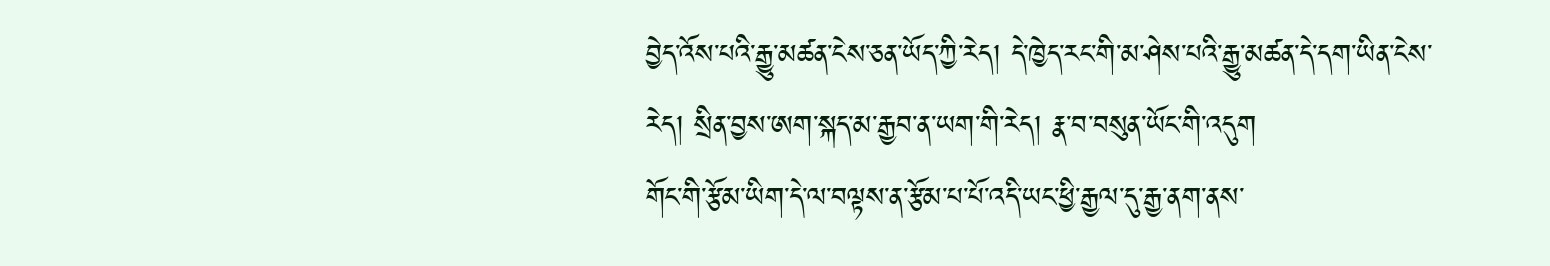བྱེད་འོས་པའི་རྒྱུ་མཚན་ངེས་ཅན་ཡོད་ཀྱི་རེད། དེ་ཁྱེད་རང་གི་མ་ཤེས་པའི་རྒྱུ་མཚན་དེ་དག་ཡིན་ངེས་རེད། སྲིན་བྱས་ཨག་སྐད་མ་རྒྱབ་ན་ཡག་གི་རེད། རྣ་བ་བསུན་ཡོང་གི་འདུག
གོང་གི་རྩོམ་ཡིག་དེ་ལ་བལྟས་ན་རྩོམ་པ་པོ་འདི་ཡང་ཕྱི་རྒྱལ་དུ་རྒྱ་ནག་ནས་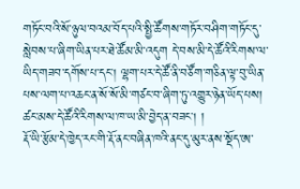གཏོང་བའི་སོ་ཉུལ་བའམ་བོད་པའི་སྤྱི་ཚོགས་གཏོར་བཤིག་གཏོང་དུ་སླེབས་པ་ཞིག་ཡིན་པར་ཐེ་ཚོམ་མི་འདུག དེ་བས་མི་དེ་ཚོའི་རིགས་ལ་ཡིད་གཟབ་དགོས་པ་དང། ལྷག་པར་དེ་ཚོ་ནི་བཙོག་གཅིན་ལྟ་བུ་ཡིན་པས་ལག་པ་འཆང་ན་སོ་སོ་མི་གཙང་བ་ཞིག་ཏུ་འགྱུར་ཉེན་ཡོད་པས། ཚང་མས་དེ་ཚོའི་རིགས་ལ་ཁ་ཡ་མི་བྱེད་ན་བཟང། །
རྡོ་ཡི་རྩོམ་དེ་ཁྱེད་རང་གི་རྡོ་ནང་བཞིན་ཁའི་ནང་དུ་མུར་ནས་སྡོད་ཨ་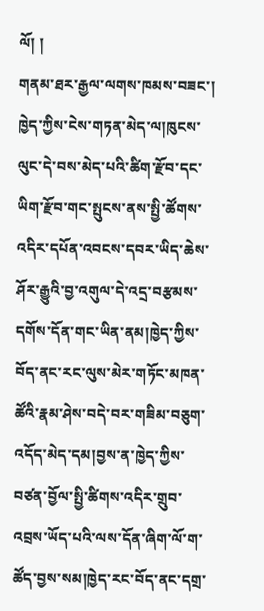ལོ། །
གནམ་ཐར་རྒྱལ་ལགས་ཁམས་བཟང་།
ཁྱེད་ཀྱིས་ངེས་གཏན་མེད་ལ།ཁུངས་ལུང་དེ་བས་མེད་པའི་ཚིག་རྫོབ་དང་ཡིག་རྫོབ་གང་སྤུངས་ནས་སྤྱི་ཚོགས་འདིར་དཔོན་འབངས་དབར་ཡིད་ཆེས་ཤོར་རྒྱུའི་བྱ་འགུལ་དེ་འདྲ་བརྩམས་དགོས་དོན་གང་ཡིན་ནམ།ཁྱེད་ཀྱིས་བོད་ནང་རང་ལུས་མེར་གཏོང་མཁན་ཚོའི་རྣམ་ཤེས་བདེ་བར་གཟིམ་བཅུག་འདོད་མེད་དམ།བྱས་ན་ཁྱེད་ཀྱིས་བཙན་བྱོལ་སྤྱི་ཚིགས་འདིར་གྲུབ་འབྲས་ཡོད་པའི་ལས་དོན་ཞིག་ལོ་ག་ཚོད་བྱས་སམ།ཁྱེད་རང་བོད་ནང་དགྲ་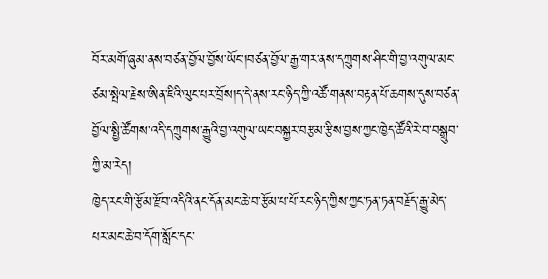བོར་མགོ་ཞུམ་ནས་བཙན་བྱོལ་བྱོས་ཡོང་།བཙན་བྱོལ་རྒྱ་གར་ནས་དཀྲུགས་ཤིང་གི་བྱ་འགུལ་མང་ཙམ་སྤེལ་རྗེས་ཨིན་ཇིའི་ལུང་པར་བྲོས།ད་དེ་ནས་རང་ཉིད་ཀྱི་འཚོ་གནས་བརྟན་པོ་ཆགས་དུས་བཙན་བྱོལ་སྤྱི་ཚོགས་འདི་དཀྲུགས་རྒྱུའི་བྱ་འགུལ་ཡང་བསྐྱར་བརྩམ་རྩིས་བྱས་ཀྱང་ཁྱེད་ཚོའི་རེ་བ་བསྒྲུབ་ཀྱི་མ་རེད།
ཁྱེད་རང་གི་རྩོམ་རྫོབ་འདིའི་ནང་དོན་མང་ཆེ་བ་རྩོམ་པ་པོ་རང་ཉིད་ཀྱིས་ཀྱང་ཏན་ཏན་བརྗོད་རྒྱུ་མེད་པར་མང་ཆེ་བ་དོག་སློང་དང་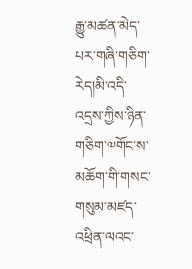རྒྱུ་མཚན་མེད་པར་གཞི་གཅིག་རེད།མི་འདི་འདྲས་ཀྱིས་ཉིན་གཅིག་༧གོང་ས་མཆོག་གི་གསང་གསུམ་མཛད་འཕྲིན་ལའང་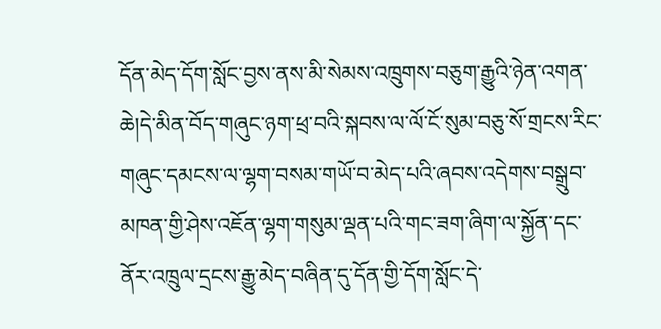དོན་མེད་དོག་སློང་བྱས་ནས་མི་སེམས་འཁྲུགས་བཅུག་རྒྱུའི་ཉེན་འགན་ཆེ།དེ་མིན་བོད་གཞུང་ཉག་ཕྲ་བའི་སྐབས་ལ་ལོ་ངོ་སུམ་བཅུ་སོ་གྲངས་རིང་གཞུང་དམངས་ལ་ལྷག་བསམ་གཡོ་བ་མེད་པའི་ཞབས་འདེགས་བསྒྲུབ་མཁན་གྱི་ཤེས་འཇོན་ལྷག་གསུམ་ལྡན་པའི་གང་ཟག་ཞིག་ལ་སྐྱོན་དང་ནོར་འཁྲུལ་དྲངས་རྒྱུ་མེད་བཞིན་དུ་དོན་གྱི་དོག་སློང་དེ་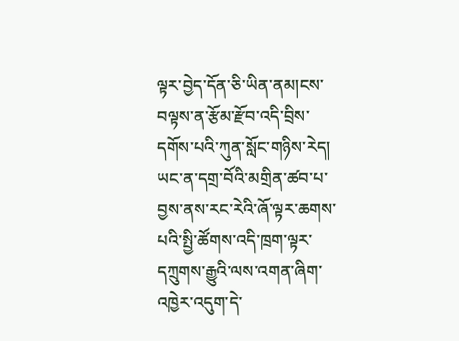ལྟར་བྱེད་དོན་ཅི་ཡིན་ནམ།ངས་བལྟས་ན་རྩོམ་རྫོབ་འདི་བྲིས་དགོས་པའི་ཀུན་སློང་གཉིས་རེད།
ཡང་ན་དགྲ་བོའི་མགྲིན་ཚབ་པ་བྱས་ནས་རང་རེའི་ཞོ་ལྟར་ཆགས་པའི་སྤྱི་ཚོགས་འདི་ཁྲག་ལྟར་དཀྲུགས་རྒྱུའི་ལས་འགན་ཞིག་འཁྱེར་འདུག་དེ་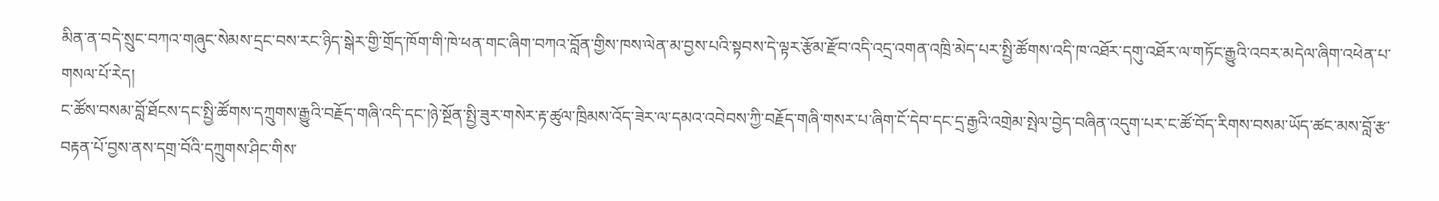མིན་ན་བདེ་སྲུང་བཀའ་གཞུང་སེམས་དྲང་བས་རང་ཉིད་སྒེར་གྱི་གྲོད་ཁོག་གི་ཁེ་ཕན་གང་ཞིག་བཀའ་བློན་གྱིས་ཁས་ལེན་མ་བྱས་པའི་སྟབས་དེ་ལྟར་རྩོམ་རྫོབ་འདི་འདྲ་འགན་འཁྲི་མེད་པར་སྤྱི་ཚོགས་འདི་ཁ་འཐོར་དགུ་འཐོར་ལ་གཏོང་རྒྱུའི་འབར་མདེལ་ཞིག་འཕེན་པ་གསལ་པོ་རེད།
ང་ཚོས་བསམ་བློ་ཐོངས་དང་སྤྱི་ཚོགས་དཀྲུགས་རྒྱུའི་བརྗོད་གཞི་འདི་དང་།ཉེ་སྔོན་སྤྱི་ཟུར་གསེར་རྟ་ཚུལ་ཁྲིམས་འོད་ཟེར་ལ་དམའ་འབེབས་ཀྱི་བརྗོད་གཞི་གསར་པ་ཞིག་ངོ་དེབ་དང་དྲ་རྒྱའི་འགྲེམ་སྤེལ་བྱེད་བཞིན་འདུག་པར་ང་ཚོ་བོད་རིགས་བསམ་ཡོད་ཚང་མས་བློ་རྩ་བརྟན་པོ་བྱས་ནས་དགྲ་བོའི་དཀྲུགས་ཤིང་གིས་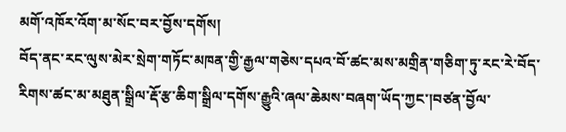མགོ་འཁོར་འོག་མ་སོང་བར་བྱོས་དགོས།
བོད་ནང་རང་ལུས་མེར་སྲེག་གཏོང་མཁན་གྱི་རྒྱལ་གཅེས་དཔའ་བོ་ཚང་མས་མགྲིན་གཅིག་ཏུ་རང་རེ་བོད་རིགས་ཚང་མ་མཐུན་སྒྲིལ་རྡོ་རྩ་ཆིག་སྒྲིལ་དགོས་རྒྱུའི་ཞལ་ཆེམས་བཞག་ཡོད་ཀྱང་།བཙན་བྱོལ་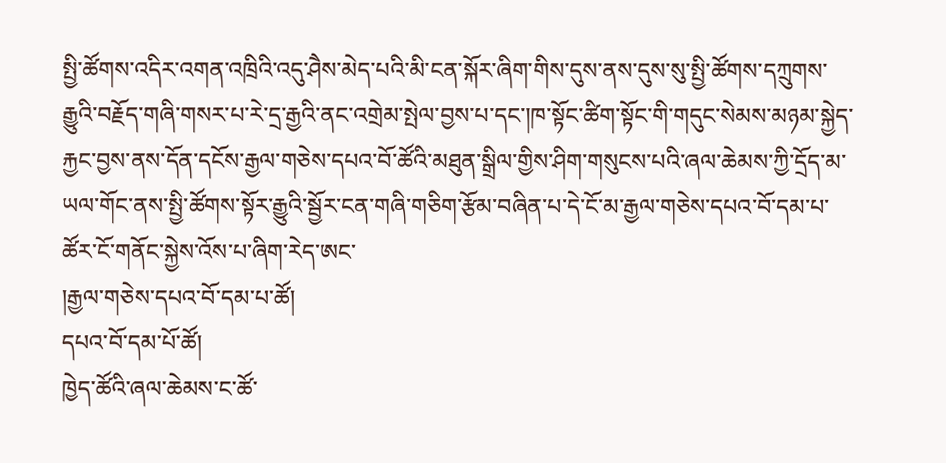སྤྱི་ཚོགས་འདིར་འགན་འཁྲིའི་འདུ་ཤཻས་མེད་པའི་མི་ངན་སྐོར་ཞིག་གིས་དུས་ནས་དུས་སུ་སྤྱི་ཚོགས་དཀྲུགས་རྒྱུའི་བརྗོད་གཞི་གསར་པ་རེ་དྲ་རྒྱའི་ནང་འགྲེམ་སྤེལ་བྱས་པ་དང་།ཁ་སྟོང་ཚིག་སྟོང་གི་གདུང་སེམས་མཉམ་སྐྱེད་རྐྱང་བྱས་ནས་དོན་དངོས་རྒྱལ་གཅེས་དཔའ་བོ་ཚོའི་མཐུན་སྒྲིལ་གྱིས་ཤིག་གསུངས་པའི་ཞལ་ཆེམས་ཀྱི་དྲོད་མ་ཡལ་གོང་ནས་སྤྱི་ཚོགས་སྟོར་རྒྱུའི་སྦྱོར་ངན་གཞི་གཅིག་རྩོམ་བཞིན་པ་དེ་ངོ་མ་རྒྱལ་གཅེས་དཔའ་བོ་དམ་པ་ཚོར་ངོ་གནོང་སྐྱེས་འོས་པ་ཞིག་རེད་ཨང་
།རྒྱལ་གཅེས་དཔའ་བོ་དམ་པ་ཚོ།
དཔའ་བོ་དམ་པོ་ཚོ།
ཁྱེད་ཚོའི་ཞལ་ཆེམས་ང་ཚོ་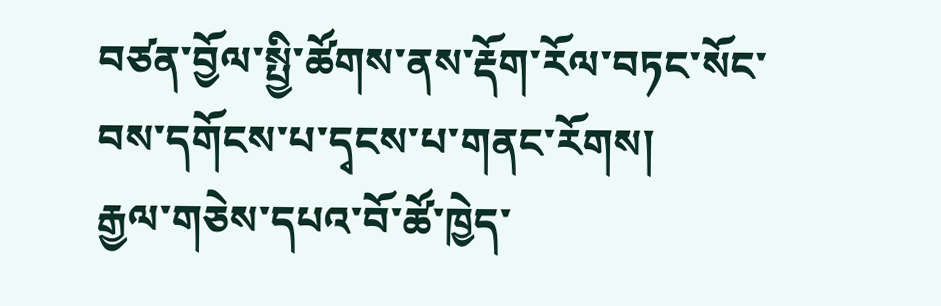བཙན་བྱོལ་སྤྱི་ཚོགས་ནས་རྡོག་རོལ་བཏང་སོང་བས་དགོངས་པ་དྭངས་པ་གནང་རོགས།
རྒྱལ་གཅེས་དཔའ་བོ་ཚོ་ཁྱེད་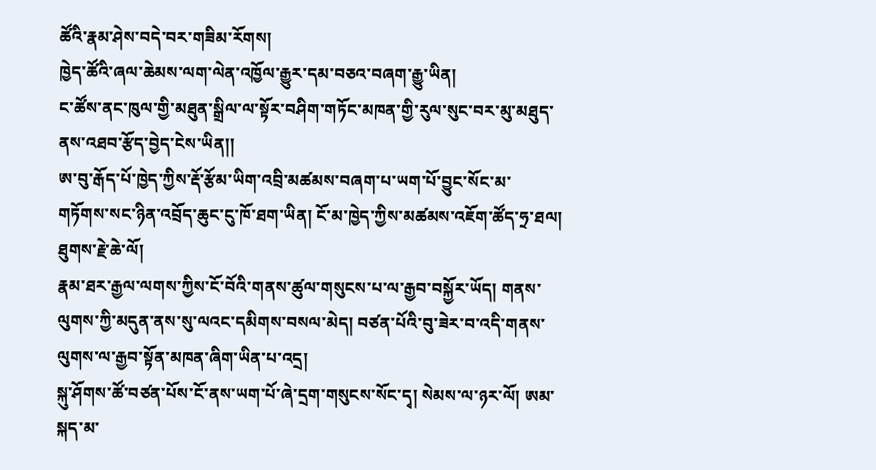ཚོའི་རྣམ་ཤེས་བདེ་བར་གཟིམ་རོགས།
ཁྱེད་ཚོའི་ཞལ་ཆེམས་ལག་ལེན་འཁྱོལ་རྒྱུར་དམ་བཅའ་བཞག་རྒྱུ་ཡིན།
ང་ཚོས་ནང་ཁུལ་གྱི་མཐུན་སྒྲིལ་ལ་སྟོར་བཤིག་གཏོང་མཁན་གྱི་རུལ་སུང་བར་མུ་མཐུད་ནས་འཐབ་རྩོད་བྱེད་ངེས་ཡིན།།
ཨ་བུ་རྒོད་པོ་ཁྱེད་ཀྱིས་རྡོ་རྩོམ་ཡིག་འབྲི་མཚམས་བཞག་པ་ཡག་པོ་བྱུང་སོང་མ་གཏོགས་སང་ཉིན་འབྲོད་ཆུང་ངུ་ཁོ་ཐག་ཡིན། ངོ་མ་ཁྱེད་ཀྱིས་མཚམས་འཇོག་ཚོད་ཧྲ་ཐལ། ཐུགས་རྗེ་ཆེ་ལོ།
རྣམ་ཐར་རྒྱལ་ལགས་ཀྱིས་ངོ་བོའི་གནས་ཚུལ་གསུངས་པ་ལ་རྒྱབ་བསྐྱོར་ཡོད། གནས་ལུགས་ཀྱི་མདུན་ནས་སུ་ལའང་དམིགས་བསལ་མེད། བཙན་པོའི་བུ་ཟེར་བ་འདི་གནས་ལུགས་ལ་རྒྱབ་སྟོན་མཁན་ཞིག་ཡིན་པ་འདྲ།
སྐུ་ཤོགས་ཚོ་བཙན་པོས་ངོ་ནས་ཡག་པོ་ཞེ་དྲག་གསུངས་སོང་དྭ། སེམས་ལ་ཉར་ལོ། ཨམ་སྐད་མ་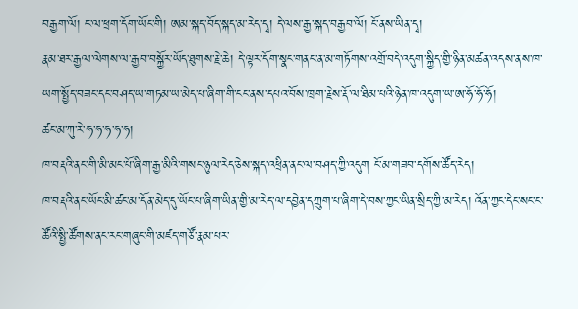བརྒྱག་ལོ། ང་ལ་ཕྲག་དོག་ཡོང་གི། ཨམ་སྐད་བོད་སྐད་མ་རེད་དྭ། དེ་ལས་རྒྱ་སྐད་བརྒྱབ་ལོ། ངོ་ནས་ཡིན་དྭ།
རྣམ་ཐར་རྒྱལ་ལེགས་ལ་རྒྱབ་བསྐྱོར་ཡོད་ཐུགས་རྗེ་ཆེ། དེ་ལྟར་དོག་སྣང་གནང་ན་མ་གཏོགས་འགྲོ་བདེ་འདུག་སྐྱིད་གྱི་ཉིན་མཚན་འདས་ནས་ཁ་ཡག་སྤྱོད་བཟང་དང་བཤད་ཡ་གཏམ་ཡ་མེད་པ་ཞིག་གི་ངང་ནས་དཔའ་བོས་ཁྲག་རྗེས་རྡོ་ལ་ཐིམ་པའི་ཉེན་ཁ་འདུག་ཡ་ཨ་ཧོ་ཧོ་ཧོ།
ཚང་མ་ཀུ་རེ་ཧ་ཧ་ཧ་ཧ་ཧ།
ཁ་བརྡའི་ནང་གི་མི་མང་པོ་ཞིག་རྒྱ་མིའི་གསང་ཉུལ་རེད་ཅེས་སྐད་འཕྲིན་ནང་ལ་བཤད་ཀྱི་འདུག ངོ་མ་གཟབ་དགོས་ཚོད་རེད།
ཁ་བརྡའི་ནང་ཡོང་མི་ཚང་མ་དོན་མེད་དུ་ཡོང་པ་ཞིག་ཡིན་གྱི་མ་རེད་ལ་དབྱེན་དཀྲུག་པ་ཞིག་དེ་བས་ཀྱང་ཡིན་སྲིད་ཀྱི་མ་རེད། འོན་ཀྱང་དེང་སང་ང་ཚོའི་སྤྱི་ཚོགས་ནང་རང་གཞུང་གི་མཛད་གཙོ་རྣམ་པར་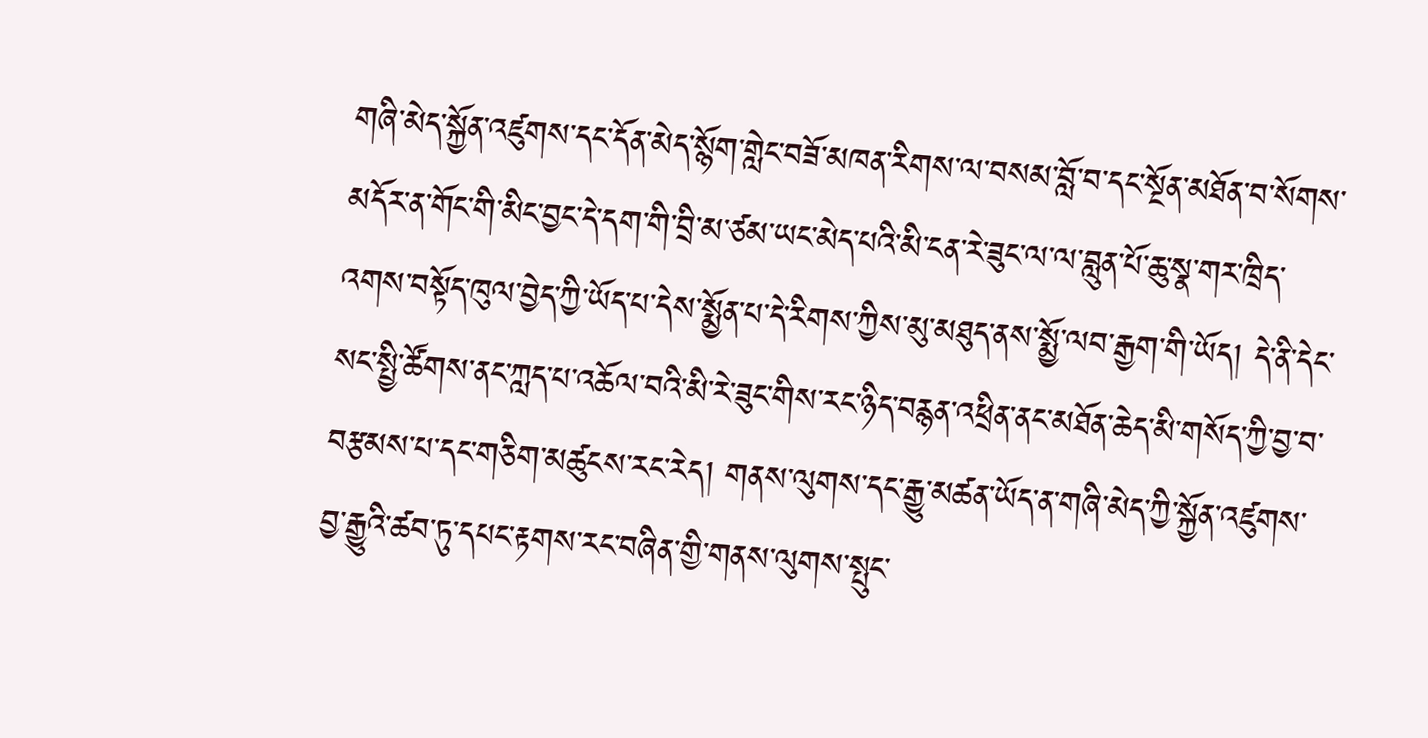གཞི་མེད་སྐྱོན་འཛུགས་དང་དོན་མེད་སྙོག་གླེང་བཟོ་མཁན་རིགས་ལ་བསམ་བློ་བ་དང་སྔོན་མཐོན་བ་སོགས་མདོར་ན་གོང་གི་མིང་བྱང་དེ་དག་གི་བྲི་མ་ཙམ་ཡང་མེད་པའི་མི་ངན་རེ་ཟུང་ལ་ལ་བླུན་པོ་ཆུ་སྣ་གར་ཁྲིད་འགས་བསྟོད་ཁུལ་བྱེད་ཀྱི་ཡོད་པ་དེས་སྨྱོན་པ་དེ་རིགས་ཀྱིས་མུ་མཐུད་ནས་སྨྱོ་ལབ་རྒྱག་གི་ཡོད། དེ་ནི་དེང་སང་སྤྱི་ཚོགས་ནང་ཀླད་པ་འཆོལ་བའི་མི་རེ་ཟུང་གིས་རང་ཉིད་བརྙན་འཕྲིན་ནང་མཐོན་ཆེད་མི་གསོད་ཀྱི་བྱ་བ་བརྩམས་པ་དང་གཅིག་མཚུངས་རང་རེད། གནས་ལུགས་དང་རྒྱུ་མཚན་ཡོད་ན་གཞི་མེད་ཀྱི་སྐྱོན་འཛུགས་བྱ་རྒྱུའི་ཚབ་ཏུ་དཔང་རྟགས་རང་བཞིན་གྱི་གནས་ལུགས་སྤུང་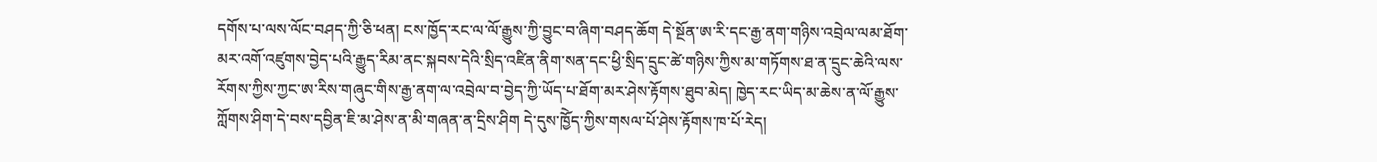དགོས་པ་ལས་ལོང་བཤད་ཀྱི་ཅི་ཕན། ངས་ཁྱོད་རང་ལ་ལོ་རྒྱུས་ཀྱི་བྱུང་བ་ཞིག་བཤད་ཆོག དེ་སྔོན་ཨ་རི་དང་རྒྱ་ནག་གཉིས་འབྲེལ་ལམ་ཐོག་མར་འགོ་འཛུགས་བྱེད་པའི་རྒྱུད་རིམ་ནང་སྐབས་དེའི་སྲིད་འཛིན་ནིག་སན་དང་ཕྱི་སྲིད་དྲུང་ཚེ་གཉིས་ཀྱིས་མ་གཏོགས་ཐ་ན་དྲུང་ཆེའི་ལས་རོགས་ཀྱིས་ཀྱང་ཨ་རིས་གཞུང་གིས་རྒྱ་ནག་ལ་འབྲེལ་བ་བྱེད་ཀྱི་ཡོད་པ་ཐོག་མར་ཤེས་རྟོགས་ཐུབ་མེད། ཁྱེད་རང་ཡིད་མ་ཆེས་ན་ལོ་རྒྱུས་ཀློགས་ཤིག་དེ་བས་དབྱིན་ཇི་མ་ཤེས་ན་མི་གཞན་ན་དྲིས་ཤིག དེ་དུས་ཁྱོེད་ཀྱིས་གསལ་པོ་ཤེས་རྟོགས་ཁ་པོ་རེད།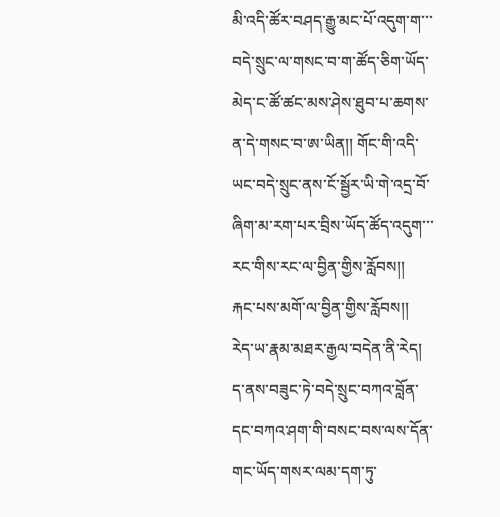མི་འདི་ཚོར་བཤད་རྒྱུ་མང་པོ་འདུག་ག་་་བདེ་སྲུང་ལ་གསང་བ་ག་ཚོད་ཅིག་ཡོད་མེད་ང་ཚོ་ཚང་མས་ཤེས་ཐུབ་པ་ཆགས་ན་དེ་གསང་བ་ཨ་ཡིན།། གོང་གི་འདི་ཡང་བདེ་སྲུང་ནས་ངོ་སྦྱོར་ཡི་གེ་འདྲ་བོ་ཞིག་མ་རག་པར་བྲིས་ཡོད་ཚོད་འདུག་་་
རང་གིས་རང་ལ་བྱིན་གྱིས་རློབས།།
རྐང་པས་མགོ་ལ་བྱིན་གྱིས་རློབས།།
རེད་ཡ་རྣམ་མཐར་རྒྱལ་བདེན་ནི་རེད། ད་ནས་བཟུང་ཏེ་བདེ་སྲུང་བཀའ་བློན་དང་བཀའ་ཤག་གི་བསང་བས་ལས་དོན་གང་ཡོད་གསར་ལམ་དག་ཏུ་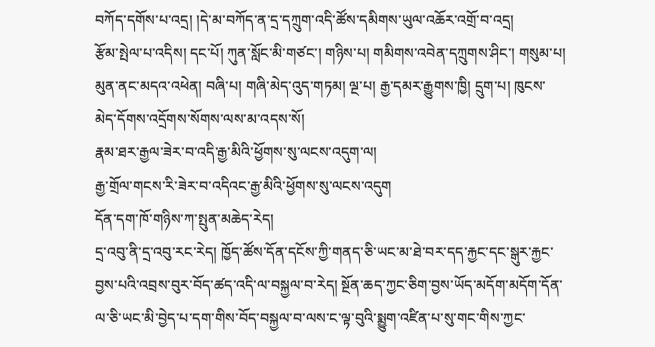བཀོད་དགོས་པ་འདྲ། །དེ་མ་བཀོད་ན་དྲ་དཀྲུག་འདི་ཚོས་དམིགས་ཡུལ་འཆོར་འགྲོ་བ་འདྲ།
རྩོམ་སྤེལ་པ་འདིས། དང་པོ། ཀུན་སློང་མི་གཙང་། གཉིས་པ། གམིགས་འབེན་དཀྲུགས་ཤིང་། གསུམ་པ། མུན་ནང་མདའ་འཕེན། བཞི་པ། གཞི་མེད་འུད་གཏམ། ལྔ་པ། རྒྱ་དམར་རྒྱུགས་ཁྱི། དྲུག་པ། ཁུངས་མེད་དོགས་འདྲོགས་སོགས་ལས་མ་འདས་སོ།
རྣམ་ཐར་རྒྱལ་ཟེར་བ་འདི་རྒྱ་མིའི་ཕྱོགས་སུ་ལངས་འདུག་ལ།
རྒྱ་གྲོལ་གངས་རི་ཟེར་བ་འདིའང་རྒྱ་མིའི་ཕྱོགས་སུ་ལངས་འདུག
དོན་དག་ཁོ་གཉིས་ཀ་སྤུན་མཆེད་རེད།
དྲ་འབུ་ནི་དྲ་འབུ་རང་རེད། ཁྱོད་ཚོས་དོན་དངོས་ཀྱི་གནད་ཅི་ཡང་མ་ཐེ་བར་དད་རྐྱང་དང་སྒུར་རྐྱང་བྱས་པའི་འབྲས་བུར་བོད་ཚད་འདི་ལ་བསྐྱལ་བ་རེད། སྔོན་ཆད་ཀྱང་ཅིག་བྱས་ཡོད་མདོག་མདོག་དོན་ལ་ཅི་ཡང་མི་བྱེད་པ་དག་གིས་བོད་བསྐྱལ་བ་ལས་ང་ལྟ་བུའི་སྨྱུག་འཛིན་པ་སུ་གང་གིས་ཀྱང་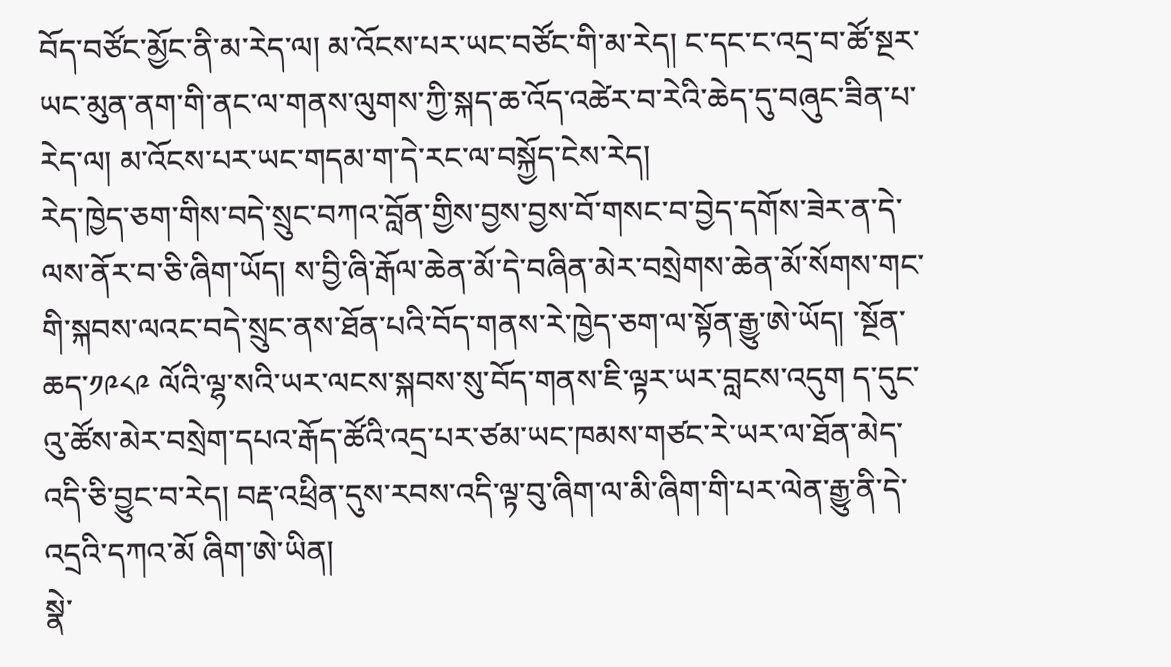བོད་བཙོང་མྱོང་ནི་མ་རེད་ལ། མ་འོངས་པར་ཡང་བཙོང་གི་མ་རེད། ང་དང་ང་འདྲ་བ་ཚོ་སྔར་ཡང་མུན་ནག་གི་ནང་ལ་གནས་ལུགས་ཀྱི་སྐད་ཆ་འོད་འཚེར་བ་རེའི་ཆེད་དུ་བཞུང་ཟིན་པ་རེད་ལ། མ་འོངས་པར་ཡང་གདམ་ག་དེ་རང་ལ་བསྐྱོད་ངེས་རེད།
རེད་ཁྱེད་ཅག་གིས་བདེ་སྲུང་བཀའ་བློན་གྱིས་བྱས་བྱས་བོ་གསང་བ་བྱེད་དགོས་ཟེར་ན་དེ་ལས་ནོར་བ་ཅི་ཞིག་ཡོད། ས་བྱི་ཞི་རྒོལ་ཆེན་མོ་དེ་བཞིན་མེར་བསྲེགས་ཆེན་མོ་སོགས་གང་གི་སྐབས་ལའང་བདེ་སྲུང་ནས་ཐོན་པའི་བོད་གནས་རེ་ཁྱེད་ཅག་ལ་སྟོན་རྒྱུ་ཨེ་ཡོད། ་སྔོན་ཆད་༡༩༨༩ ལོའི་ལྷ་སའི་ཡར་ལངས་སྐབས་སུ་བོད་གནས་ཇི་ལྟར་ཡར་བླངས་འདུག ད་དུང་འུ་ཚོས་མེར་བསྲེག་དཔའ་རྒོད་ཚོའི་འདྲ་པར་ཙམ་ཡང་ཁམས་གཙང་རེ་ཡར་ལ་ཐོན་མེད་འདི་ཅི་བྱུང་བ་རེད། བརྡ་འཕྲིན་དུས་རབས་འདི་ལྟ་བུ་ཞིག་ལ་མི་ཞིག་གི་པར་ལེན་རྒྱུ་ནི་དེ་འདྲའི་དཀའ་མོ ཞིག་ཨེ་ཡིན།
སྣེ་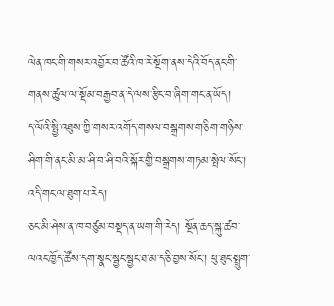ལེན་ཁང་གི་གསར་འབྱོར་བ་ཚོའི་ཁ་རེ་སྔོག་ནས་དེའི་བོད་ནང་གི་གནས་ཚུལ་ལ་སྡོམ་བརྒྱབ་ན་དེ་ལས་རྩིང་བ་ཞིག་གང་ན་ཡོད།
ད་ལོའི་སྤྱི་འཐུས་ཀྱི་གསར་འགོད་གསལ་བསྒྲགས་གཅིག་གཉིས་ཤིག་གི་ནང་མི་མ་ཤི་བ་ཤི་བའི་སྐོར་གྱི་བསྒྲགས་གཏམ་སྤེལ་སོང་། འདི་གང་ལ་ཐུག་པ་རེད།
ཅང་མི་ཤེས་ན་ཁ་བཙུམ་བསྡད་ན་ཡག་གི་རེད། སྔོན་ཆད་སྐུ་ཚབ་ལའང་ཁྱོད་ཚོས་དག་སྣང་སྦྱང་སྦྱང་ཐ་མ་ད་ཅི་བྱས་སོང་། ཕུ་ཐུང་སྤྲུག་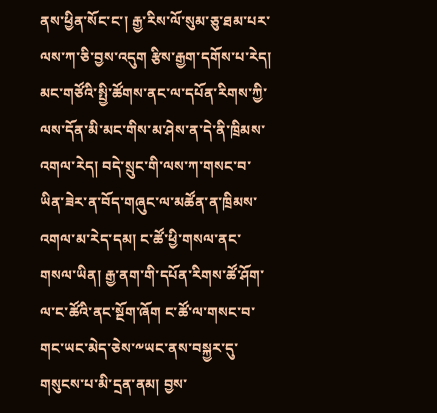ནས་ཕྱིན་སོང་ང་། རྒྱ་རིས་ལོ་སུམ་ཅུ་ཐམ་པར་ལས་ཀ་ཅི་བྱས་འདུག རྩིས་རྒྱག་དགོས་པ་རེད། མང་གཙོའི་སྤྱི་ཚོགས་ནང་ལ་དཔོན་རིགས་ཀྱི་ལས་དོན་མི་མང་གིས་མ་ཤེས་ན་དེ་ནི་ཁྲིམས་འགལ་རེད། བདེ་སྲུང་གི་ལས་ཀ་གསང་བ་ཡིན་ཟེར་ན་བོད་གཞུང་ལ་མཚོན་ན་ཁྲིམས་འགལ་མ་རེད་དམ། ང་ཚོ་ཕྱི་གསལ་ནང་གསལ་ཡིན། རྒྱ་ནག་གི་དཔོན་རིགས་ཚོ་ཤོག་ལ་ང་ཚོའི་ནང་སྔོག་ཞོག ང་ཚོ་ལ་གསང་བ་གང་ཡང་མེད་ཅེས་༸ཡང་ནས་བསྐྱར་དུ་གསུངས་པ་མི་དྲན་ནམ། བྱས་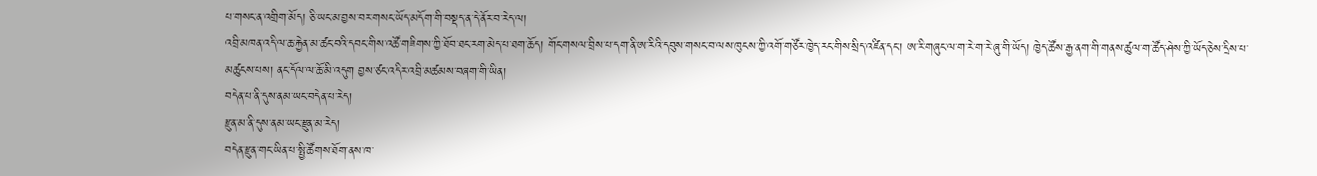པ་གསང་ན་འགྲིག་མོད། ཅི་ཡང་མ་བྱས་བར་གསང་ཡོད་མདོག་གི་བསྡད་ན་དེ་ནོར་བ་རེད་ལ།
འབྲི་མཁན་འདི་ལ་ཆ་རྐྱེན་མ་ཚང་བའི་དབང་གིས་འཚོ་གཟིགས་ཀྱི་ཐོབ་ཐང་རག་མེད་པ་ཐག་ཆོད། གོང་གསལ་བྲིས་པ་དག་ནི་ཨ་རིའི་དབུས་གསང་བ་ལས་ཁུངས་ཀྱི་འགོ་གཙོར་ཁྱེད་རང་གིས་སྲིད་འཛིན་དང་། ཨ་རི་གཞུང་ལ་ག་རེ་ག་རེ་ཞུ་གི་ཡོད། ཁྱེད་ཚོས་རྒྱ་ནག་གི་གནས་ཚུལ་ག་ཚོད་ཤེས་ཀྱི་ཡོད་ཅེས་དྲིས་པ་མཚུངས་པས། ནང་དོལ་ལ་ཆོ་མི་འདུག བྱས་ཙང་འདིར་འབྲི་མཚམས་བཞག་གི་ཡིན།
བདེན་པ་ནི་དུས་ནམ་ཡང་བདེན་པ་རེད།
རྫུན་མ་ནི་དུས་ནམ་ཡང་རྫུན་མ་རེད།
བདེན་རྫུན་གང་ཡིན་པ་སྤྱི་ཚོགས་ཐོག་ནས་ཁ་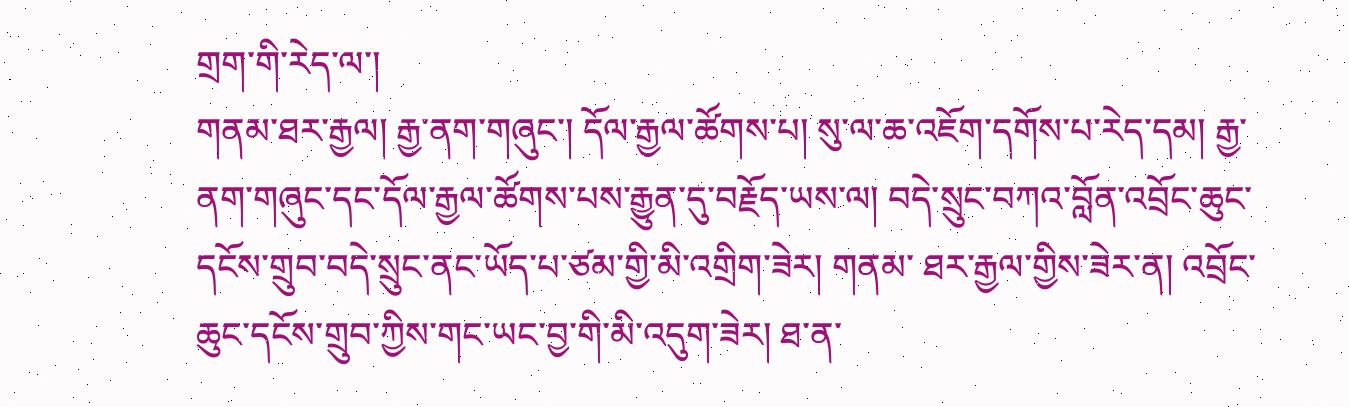གྲག་གི་རེད་ལ་།
གནམ་ཐར་རྒྱལ། རྒྱ་ནག་གཞུང་། དོལ་རྒྱལ་ཚོགས་པ། སུ་ལ་ཆ་འཇོག་དགོས་པ་རེད་དམ། རྒྱ་ནག་གཞུང་དང་དོལ་རྒྱལ་ཚོགས་པས་རྒྱུན་དུ་བརྗོད་ཡས་ལ། བདེ་སྲུང་བཀའ་བློན་འབྲོང་ཆུང་དངོས་གྲུབ་བདེ་སྲུང་ནང་ཡོད་པ་ཙམ་གྱི་མི་འགྲིག་ཟེར། གནམ་ ཐར་རྒྱལ་གྱིས་ཟེར་ན། འབྲོང་ཆུང་དངོས་གྲུབ་ཀྱིས་གང་ཡང་བྱ་གི་མི་འདུག་ཟེར། ཐ་ན་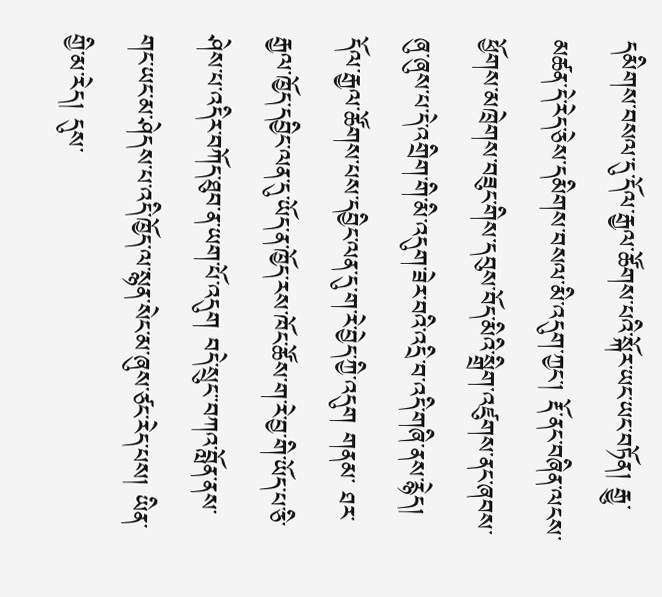དམིགས་བསལ་དུ་དོལ་རྒྱལ་ཚོགས་པའི་སྐོར་ཡང་ཡང་བཏོན། རྒྱུ་མཚན་དེ་རེད་ཅེས་དམིགས་བསལ་མི་འདུག་ཀྱང་། རྡོ་ནང་བཞིན་ལངས་ཕྱོགས་མཁྲེགས་བཟུང་གིས་དབུས་བོད་མིའི་སྒྲིག་འཛུགས་ནང་ཞབས་ཞུ་ཞུས་པ་དེ་འགྲིག་གི་མི་འདུག་ཟེར་བའི་འདྲི་བ་འདི་གཞི་ནས་རྙེད། དོལ་རྒྱལ་ཚོགས་པས་དབྱིང་ལན་དུ་ག་རེ་བྱེད་ཀྱི་འདུག གནམ་ ཐར་རྒྱལ་ཁྱོད་དབྱིང་ལན་དུ་ཡོད་ན་ཁྱོད་རས་ཁོང་ཚོས་ག་རེ་བྱ་གི་ཡོད་པ་ཅི་ཤེས་པ་འདིར་བཀོད་ཐུབ་ན་ཡག་པོ་འདུག བདེ་སྲུང་་བཀའ་བློན་ནས་གང་ཡང་མ་ཤེདས་པ་འདི་ཁྱོད་ལ་སྙན་སེང་མ་ཞུས་ཙང་རེད་པས། ཡིན་གྱི་མ་རེད། དུས་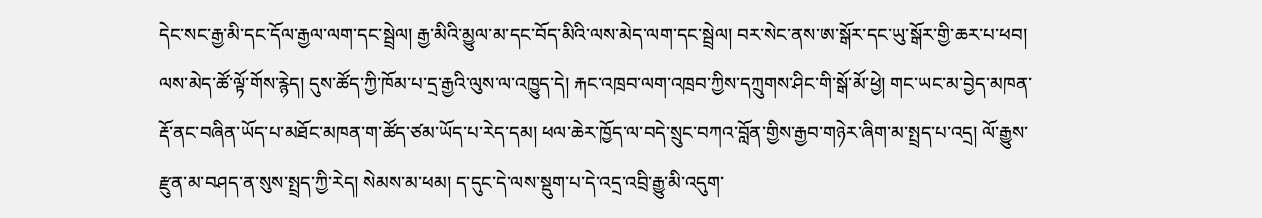དེང་སང་རྒྱ་མི་དང་དོལ་རྒྱལ་ལག་དང་སྦྲེལ། རྒྱ་མིའི་མྱུལ་མ་དང་བོད་མིའི་ལས་མེད་ལག་དང་སྦྲེལ། བར་སེང་ནས་ཨ་སྒོར་དང་ཡུ་སྒོར་གྱི་ཆར་པ་ཕབ། ལས་མེད་ཚོ་ལྟོ་གོས་རྙེད། དུས་ཚོད་ཀྱི་ཁོམ་པ་དྲ་རྒྱའི་ལུས་ལ་འཁྱུད་དེ། རྐང་འཁྲབ་ལག་འཁྲབ་ཀྱིས་དཀྲུགས་ཤིང་གི་སྒོ་མོ་ཕྱེ། གང་ཡང་མ་བྱེད་མཁན་རྡོ་ནང་བཞིན་ཡོད་པ་མཐོང་མཁན་ག་ཚོད་ཙམ་ཡོད་པ་རེད་དམ། ཕལ་ཆེར་ཁྱོད་ལ་བདེ་སྲུང་བཀའ་བློན་གྱིས་རྒྱབ་གཉེར་ཞིག་མ་སྤྲད་པ་འདྲ། ལོ་རྒྱུས་རྫུན་མ་བཤད་ན་སུས་སྤྲད་ཀྱི་རེད། སེམས་མ་ཕམ། ད་དུང་དེ་ལས་སྡུག་པ་དེ་འདྲ་འབྲི་རྒྱུ་མི་འདུག་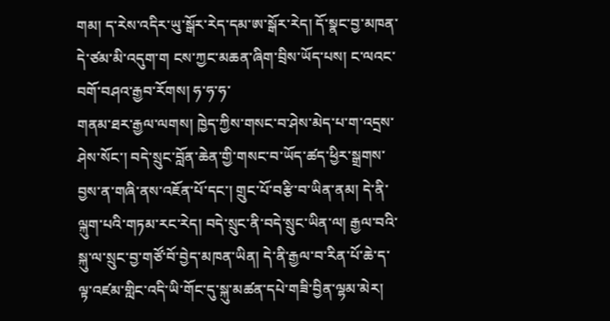གམ། ད་རེས་འདིར་ཡུ་སྒོར་རེད་དམ་ཨ་སྒོར་རེད། དོ་སྣང་བྱ་མཁན་དེ་ཙམ་མི་འདུག་ག ངས་ཀྱང་མཆན་ཞིག་བྲིས་ཡོད་པས། ང་ལའང་བགོ་བཤའ་རྒྱབ་རོགས། ཧ་ཧ་ཧ་
གནམ་ཐར་རྒྱལ་ལགས། ཁྱེད་ཀྱིས་གསང་བ་ཤེས་མེད་པ་ག་འདྲས་ཤེས་སོང་། བདེ་སྲུང་བློན་ཆེན་གྱི་གསང་བ་ཡོད་ཚད་ཕྱིར་སྒྲགས་བྱས་ན་གཞི་ནས་འཇོན་པོ་དང་། གྲུང་པོ་བརྩི་བ་ཡིན་ནམ། དེ་ནི་ལྐུག་པའི་གཏམ་རང་རེད། བདེ་སྲུང་ནི་བདེ་སྲུང་ཡིན་ལ། རྒྱལ་བའི་སྐུ་ལ་སྲུང་བྱ་གཙོ་བོ་བྱེད་མཁན་ཡིན། དེ་ནི་རྒྱལ་བ་རིན་པོ་ཆེ་ད་ལྟ་འཛམ་གླིང་འདི་ཡི་གོང་དུ་སྐུ་མཚན་དཔེ་གཟི་བྱིན་ལྷམ་མེར།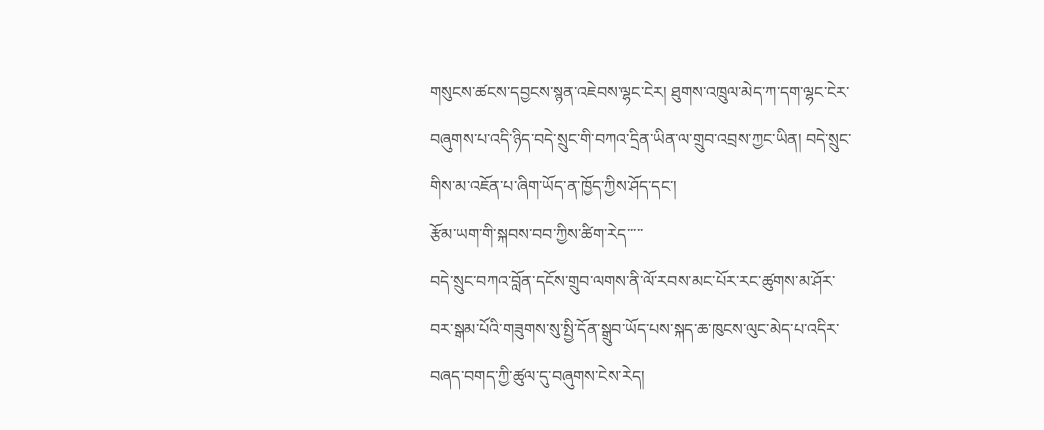གསུངས་ཚངས་དབྱངས་སྙན་འཇེབས་ལྷང་ངེར། ཐུགས་འཁྲུལ་མེད་ཀ་དག་ལྷང་ངེར་བཞུགས་པ་འདི་ཉིད་བདེ་སྲུང་གི་བཀའ་དྲིན་ཡིན་ལ་གྲུབ་འབྲས་ཀྱང་ཡིན། བདེ་སྲུང་གིས་མ་འཇོན་པ་ཞིག་ཡོད་ན་ཁྱོད་ཀྱིས་ཤོད་དང་།
རྩོམ་ཡག་གི་སྐབས་བབ་ཀྱིས་ཚིག་རེད་་་་་
བདེ་སྲུང་བཀའ་བློན་དངོས་གྲུབ་ལགས་ནི་ལོ་རབས་མང་པོར་རང་ཚུགས་མ་ཤོར་བར་སྒམ་པོའི་གཟུགས་སུ་སྤྱི་དོན་སྒྲུབ་ཡོད་པས་སྐད་ཆ་ཁུངས་ལུང་མེད་པ་འདིར་བཞད་བགད་ཀྱི་ཚུལ་དུ་བཞུགས་ངེས་རེད།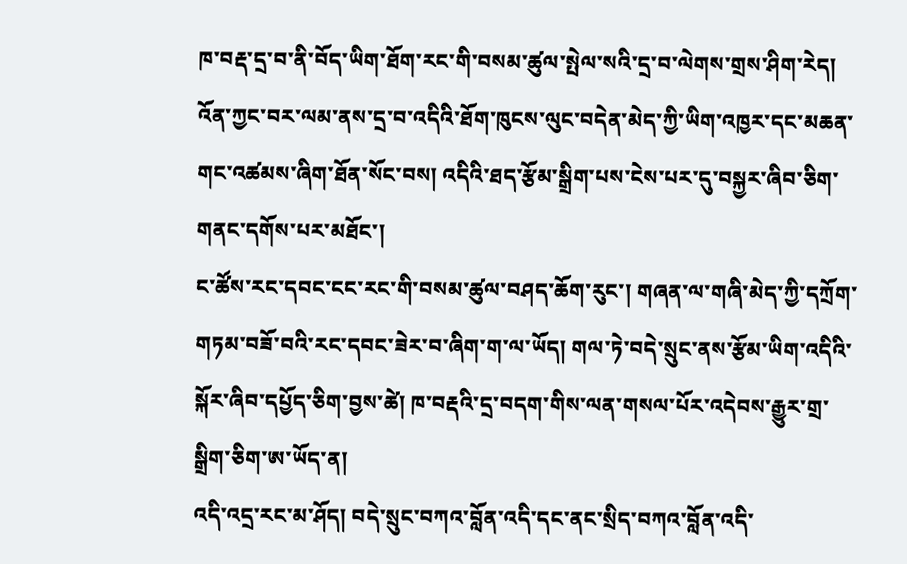ཁ་བརྡ་དྲ་བ་ནི་བོད་ཡིག་ཐོག་རང་གི་བསམ་ཚུལ་སྤེལ་སའི་དྲ་བ་ལེགས་གྲས་ཤིག་རེད། འོན་ཀྱང་བར་ལམ་ནས་དྲ་བ་འདིའི་ཐོག་ཁུངས་ལུང་བདེན་མེད་ཀྱི་ཡིག་འཁྱར་དང་མཆན་གང་འཚམས་ཞིག་ཐོན་སོང་བས། འདིའི་ཐད་རྩོམ་སྒྲིག་པས་ངེས་པར་དུ་བསྐྱར་ཞིབ་ཅིག་གནང་དགོས་པར་མཐོང་།
ང་ཚོས་རང་དབང་ངང་རང་གི་བསམ་ཚུལ་བཤད་ཆོག་རུང་། གཞན་ལ་གཞི་མེད་ཀྱི་དཀྲོག་གཏམ་བཟོ་བའི་རང་དབང་ཟེར་བ་ཞིག་ག་ལ་ཡོད། གལ་ཏེ་བདེ་སྲུང་ནས་རྩོམ་ཡིག་འདིའི་སྐོར་ཞིབ་དཔྱོད་ཅིག་བྱས་ཚེ། ཁ་བརྡའི་དྲ་བདག་གིས་ལན་གསལ་པོར་འདེབས་རྒྱུར་གྲ་སྒྲིག་ཅིག་ཨ་ཡོད་ན།
འདི་འདྲ་རང་མ་ཤོད། བདེ་སྲུང་བཀའ་བློན་འདི་དང་ནང་སྲིད་བཀའ་བློན་འདི་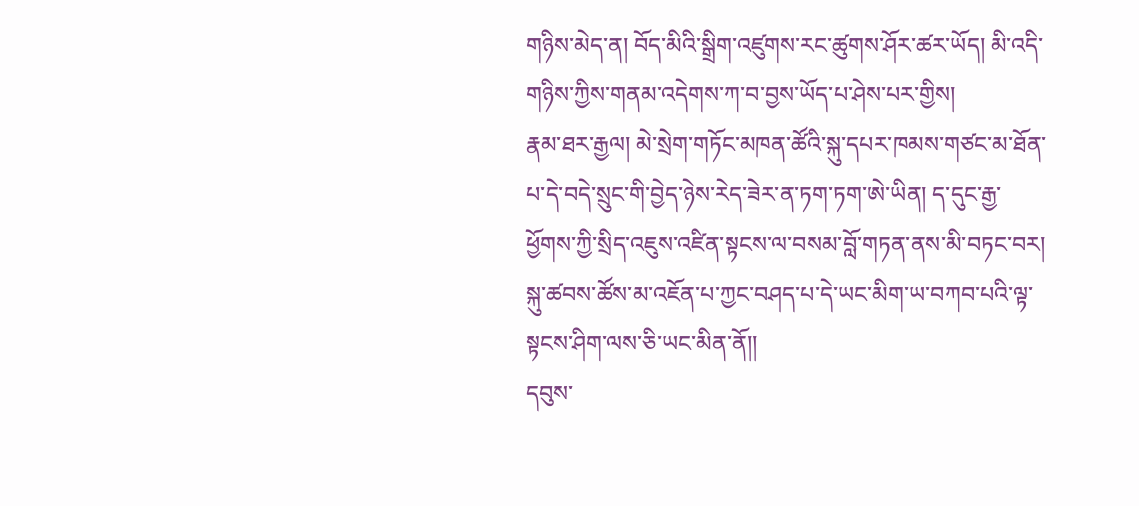གཉིས་མེད་ན། བོད་མིའི་སྒྲིག་འཛུགས་རང་ཚུགས་ཤོར་ཚར་ཡོད། མི་འདི་གཉིས་ཀྱིས་གནམ་འདེགས་ཀ་བ་བྱས་ཡོད་པ་ཤེས་པར་གྱིས།
རྣམ་ཐར་རྒྱལ། མེ་སྲེག་གཏོང་མཁན་ཚོའི་སྐུ་དཔར་ཁམས་གཙང་མ་ཐོན་པ་དེ་བདེ་སྲུང་གི་བྱེད་ཉེས་རེད་ཟེར་ན་ཏག་ཏག་ཨེ་ཡིན། ད་དུང་རྒྱ་ཕྱོགས་ཀྱི་སྲིད་འཇུས་འཛིན་སྟངས་ལ་བསམ་བློ་གཏན་ནས་མི་བཏང་བར། སྐུ་ཚབས་ཚོས་མ་འཇོན་པ་ཀྱང་བཤད་པ་དེ་ཡང་མིག་ཡ་བཀབ་པའི་ལྟ་སྟངས་ཤིག་ལས་ཅི་ཡང་མིན་ནོ།།
དབུས་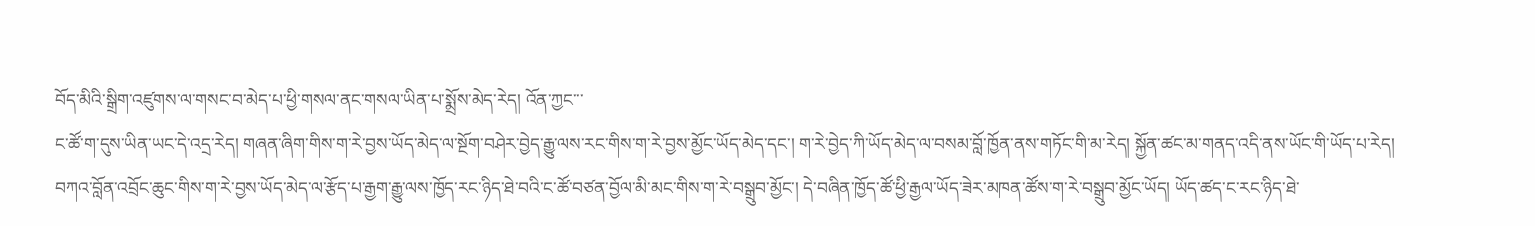བོད་མིའི་སྒྲིག་འཛུགས་ལ་གསང་བ་མེད་པ་ཕྱི་གསལ་ནང་གསལ་ཡིན་པ་སྨྲོས་མེད་རེད། འོན་ཀྱང་་་
ང་ཚོ་ག་དུས་ཡིན་ཡང་དེ་འདྲ་རེད། གཞན་ཞིག་གིས་ག་རེ་བྱས་ཡོད་མེད་ལ་སྔོག་བཤེར་བྱེད་རྒྱུ་ལས་རང་གིས་ག་རེ་བྱས་མྱོང་ཡོད་མེད་དང་། ག་རེ་བྱེད་ཀི་ཡོད་མེད་ལ་བསམ་བློ་ཁྱོན་ནས་གཏོང་གི་མ་རེད། སྐྱོན་ཚང་མ་གནད་འདི་ནས་ཡོང་གི་ཡོད་པ་རེད།
བཀའ་བློན་འབྲོང་ཆུང་གིས་ག་རེ་བྱས་ཡོད་མེད་ལ་རྩོད་པ་རྒྱག་རྒྱུ་ལས་ཁྱོད་རང་ཉིད་ཐེ་བའི་ང་ཚོ་བཙན་བྱོལ་མི་མང་གིས་ག་རེ་བསྒྲུབ་མྱོང་། དེ་བཞིན་ཁྱོད་ཚོ་ཕྱི་རྒྱལ་ཡོད་ཟེར་མཁན་ཚོས་ག་རེ་བསྒྲུབ་མྱོང་ཡོད། ཡོད་ཚད་ང་རང་ཉིད་ཐེ་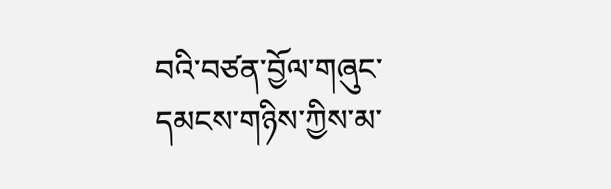བའི་བཙན་བྱོལ་གཞུང་དམངས་གཉིས་ཀྱིས་མ་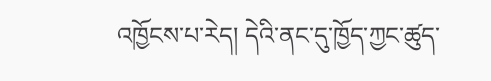འཁྱོངས་པ་རེད། དེའི་ནང་དུ་ཁྱོད་ཀྱང་ཚུད་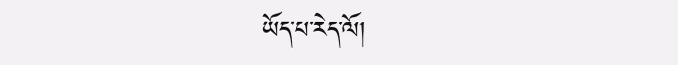ཡོད་པ་རེད་ལོ།